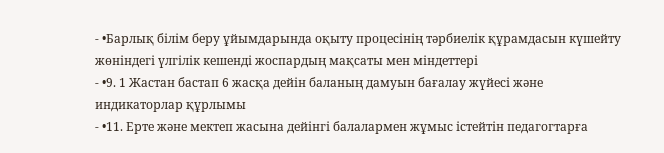- •Барлық білім беру ұйымдарында оқыту процесінің тәрбиелік құрамдасын күшейту жөніндегі үлгілік кешенді жоспардың мақсаты мен міндеттері
- •9. 1 Жастан бастап 6 жасқа дейін баланың дамуын бағалау жүйесі және индикаторлар құрлымы
- •11. Ерте және мектеп жасына дейінгі балалармен жұмыс істейтін педагогтарға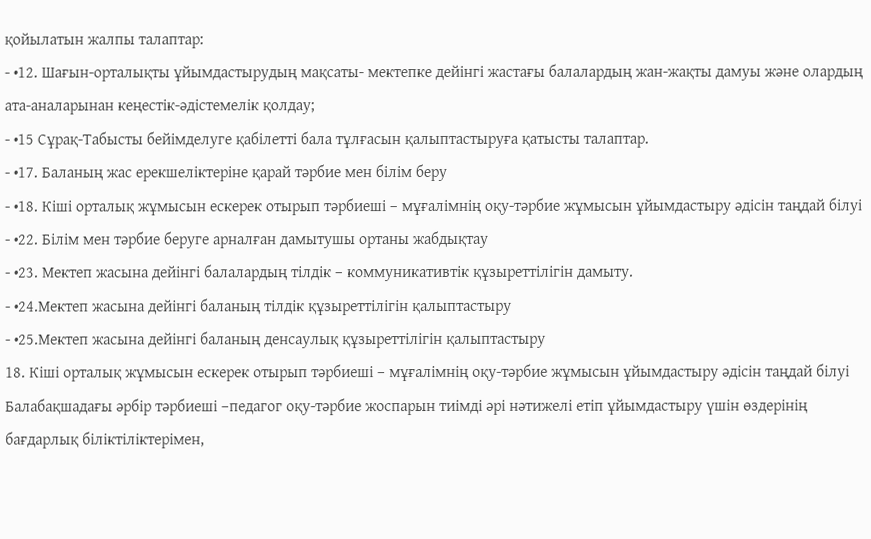қойылатын жалпы талаптар:
- •12. Шағын-орталықты ұйымдастырудың мақсаты- мектепке дейінгі жастағы балалардың жан-жақты дамуы және олардың ата-аналарынан кеңестік-әдістемелік қолдау;
- •15 Сұрақ-Табысты бейімделуге қабілетті бала тұлғасын қалыптастыруға қатысты талаптар.
- •17. Баланың жас ерекшеліктеріне қарай тәрбие мен білім беру
- •18. Кіші орталық жұмысын ескерек отырып тәрбиеші – мұғалімнің оқу-тәрбие жұмысын ұйымдастыру әдісін таңдай білуі
- •22. Білім мен тәрбие беруге арналған дамытушы ортаны жабдықтау
- •23. Мектеп жасына дейінгі балалардың тілдік – коммуникативтік құзыреттілігін дамыту.
- •24.Мектеп жасына дейінгі баланың тілдік құзыреттілігін қалыптастыру
- •25.Мектеп жасына дейінгі баланың денсаулық құзыреттілігін қалыптастыру
18. Кіші орталық жұмысын ескерек отырып тәрбиеші – мұғалімнің оқу-тәрбие жұмысын ұйымдастыру әдісін таңдай білуі
Балабақшадағы әрбір тәрбиеші –педагог оқу-тәрбие жоспарын тиімді әрі нәтижелі етіп ұйымдастыру үшін өздерінің бағдарлық біліктіліктерімен,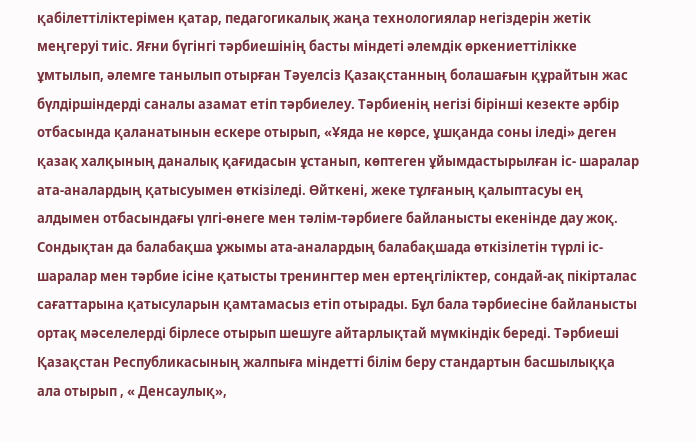қабілеттіліктерімен қатар, педагогикалық жаңа технологиялар негіздерін жетік меңгеруі тиіс. Яғни бүгінгі тәрбиешінің басты міндеті әлемдік өркениеттілікке ұмтылып, әлемге танылып отырған Тәуелсіз Қазақстанның болашағын құрайтын жас бүлдіршіндерді саналы азамат етіп тәрбиелеу. Тәрбиенің негізі бірінші кезекте әрбір отбасында қаланатынын ескере отырып, «Ұяда не көрсе, ұшқанда соны іледі» деген қазақ халқының даналық қағидасын ұстанып, көптеген ұйымдастырылған іс- шаралар ата-аналардың қатысуымен өткізіледі. Өйткені, жеке тұлғаның қалыптасуы ең алдымен отбасындағы үлгі-өнеге мен тәлім-тәрбиеге байланысты екенінде дау жоқ. Сондықтан да балабақша ұжымы ата-аналардың балабақшада өткізілетін түрлі іс- шаралар мен тәрбие ісіне қатысты тренингтер мен ертеңгіліктер, сондай-ақ пікірталас сағаттарына қатысуларын қамтамасыз етіп отырады. Бұл бала тәрбиесіне байланысты ортақ мәселелерді бірлесе отырып шешуге айтарлықтай мүмкіндік береді. Тәрбиеші Қазақстан Республикасының жалпыға міндетті білім беру стандартын басшылыққа ала отырып , « Денсаулық»,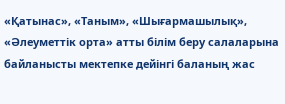«Қатынас», «Таным», «Шығармашылық», «Әлеуметтік орта» атты білім беру салаларына байланысты мектепке дейінгі баланың жас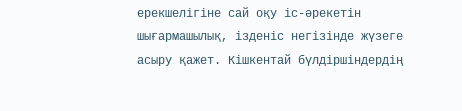ерекшелігіне сай оқу іс-әрекетін шығармашылық, ізденіс негізінде жүзеге асыру қажет. Кішкентай бүлдіршіндердің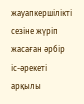жауапкершілікті сезіне жүріп жасаған әрбір іс-әрекеті арқылы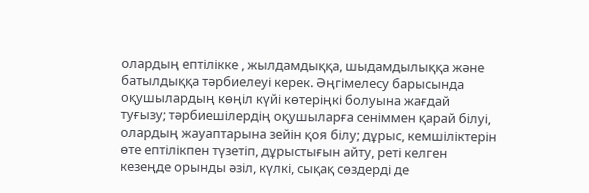олардың ептілікке , жылдамдыққа, шыдамдылыққа және батылдыққа тәрбиелеуі керек. Әңгімелесу барысында оқушылардың көңіл күйі көтеріңкі болуына жағдай туғызу; тәрбиешілердің оқушыларға сеніммен қарай білуі, олардың жауаптарына зейін қоя білу; дұрыс, кемшіліктерін өте ептілікпен түзетіп, дұрыстығын айту, реті келген кезеңде орынды әзіл, күлкі, сықақ сөздерді де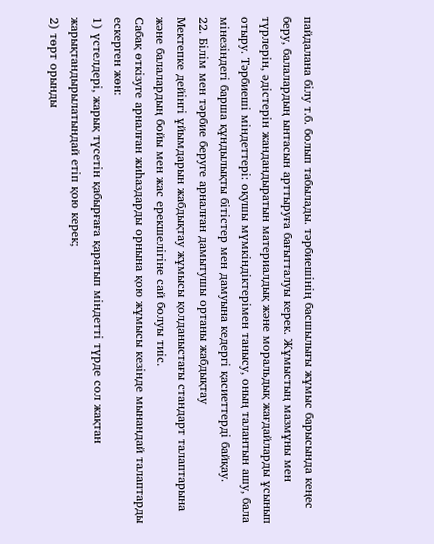пайдалана білу т.б. болып табылады. тәрбиешінің басшылығы жұмыс барысында кеңес беру, балалардың ынтасын арттыруға бағытталуы керек. Жұмыстың мазмұны мен түрлерін, әдістерін жандандыратын материалдық және моральдық жағдайларды ұсынып отыру. Тәрбиеші міндеттері: оқушы мүмкіндіктерімен танысу, оның талантын ашу, бала мінезіндегі барша құндылықты бітістер мен дамуына кедергі қасиеттерді байқау.
22. Білім мен тәрбие беруге арналған дамытушы ортаны жабдықтау
Мектепке дейінгі ұйымдарын жабдықтау жұмысы қолданыстағы стандарт талаптарына және балалардың бойы мен жас ерекшелігіне сай болуы тиіс.
Сабақ өткізуге арналған жиһаздарды орнына қою жұмысы кезінде мынандай талаптарды ескерген жөн:
1) үстелдері, жарық түсетін қабырғаға қаратып міндетті түрде сол жақтан жарықтандырылатындай етіп қою керек;
2) төрт орынды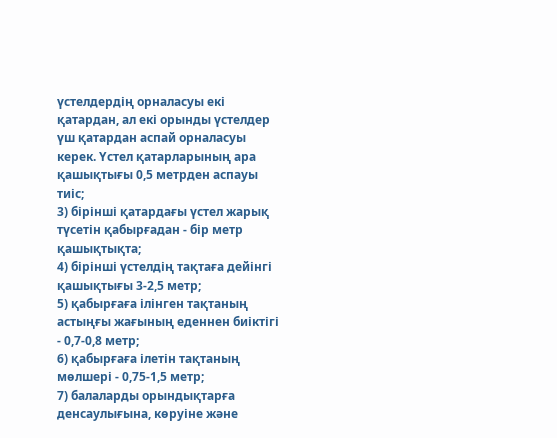үстелдердің орналасуы екі қатардан, ал екі орынды үстелдер үш қатардан аспай орналасуы керек. Үстел қатарларының ара қашықтығы 0,5 метрден аспауы тиіс;
3) бірінші қатардағы үстел жарық түсетін қабырғадан - бір метр қашықтықта;
4) бірінші үстелдің тақтаға дейінгі қашықтығы 3-2,5 метр;
5) қабырғаға ілінген тақтаның астыңғы жағының еденнен биіктігі - 0,7-0,8 метр;
6) қабырғаға ілетін тақтаның мөлшері - 0,75-1,5 метр;
7) балаларды орындықтарға денсаулығына, көруіне және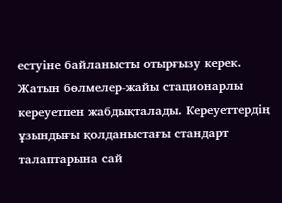естуіне байланысты отырғызу керек.
Жатын бөлмелер-жайы стационарлы кереуетпен жабдықталады. Кереуеттердің ұзындығы қолданыстағы стандарт талаптарына сай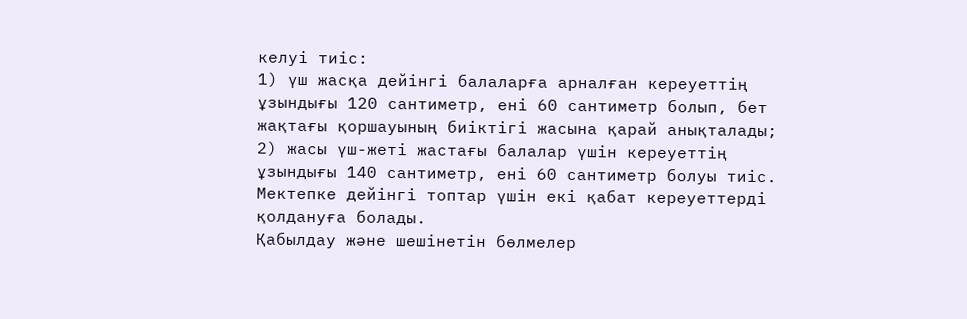келуі тиіс:
1) үш жасқа дейінгі балаларға арналған кереуеттің ұзындығы 120 сантиметр, ені 60 сантиметр болып, бет жақтағы қоршауының биіктігі жасына қарай анықталады;
2) жасы үш-жеті жастағы балалар үшін кереуеттің ұзындығы 140 сантиметр, ені 60 сантиметр болуы тиіс.
Мектепке дейінгі топтар үшін екі қабат кереуеттерді қолдануға болады.
Қабылдау және шешінетін бөлмелер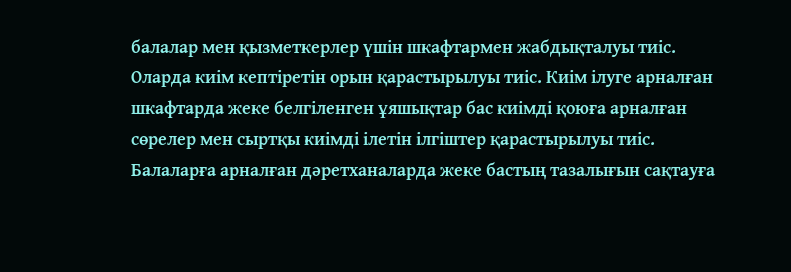балалар мен қызметкерлер үшін шкафтармен жабдықталуы тиіс. Оларда киім кептіретін орын қарастырылуы тиіс. Киім ілуге арналған шкафтарда жеке белгіленген ұяшықтар бас киімді қоюға арналған сөрелер мен сыртқы киімді ілетін ілгіштер қарастырылуы тиіс.
Балаларға арналған дәретханаларда жеке бастың тазалығын сақтауға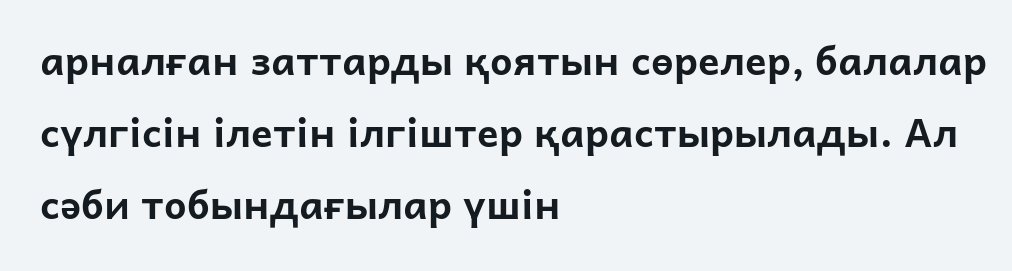арналған заттарды қоятын сөрелер, балалар сүлгісін ілетін ілгіштер қарастырылады. Ал сәби тобындағылар үшін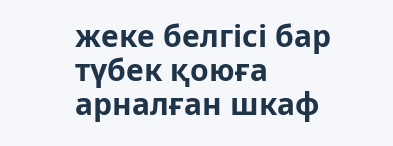жеке белгісі бар түбек қоюға арналған шкаф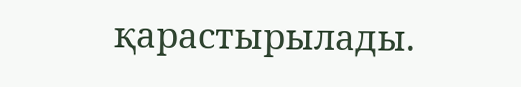қарастырылады.